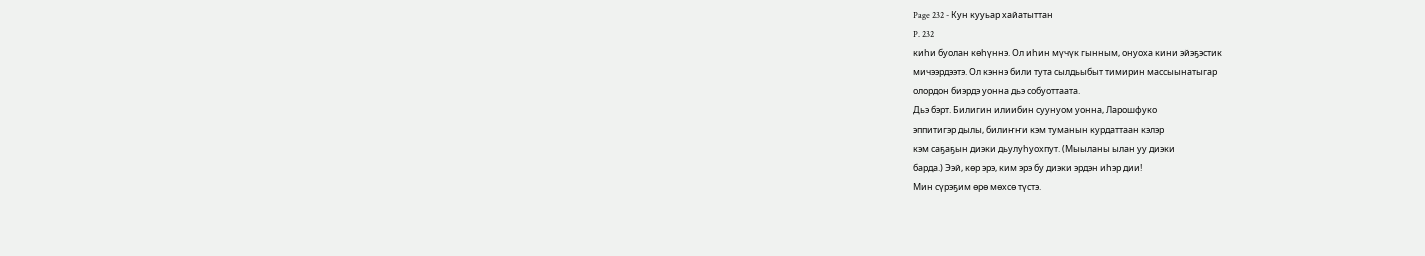Page 232 - Кун кууьар хайатыттан
P. 232
киһи буолан көһүннэ. Ол иһин мүчүк гынным, онуоха кини эйэҕэстик
мичээрдээтэ. Ол кэннэ били тута сылдьыбыт тимирин массыынатыгар
олордон биэрдэ уонна дьэ собуоттаата.
Дьэ бэрт. Билигин илиибин суунуом уонна, Ларошфуко
эппитигэр дылы, билиҥҥи кэм туманын курдаттаан кэлэр
кэм саҕаҕын диэки дьулуһуохпут. (Мыыланы ылан уу диэки
барда.) Ээй, көр эрэ, ким эрэ бу диэки эрдэн иһэр дии!
Мин сүрэҕим өрө мөхсө түстэ.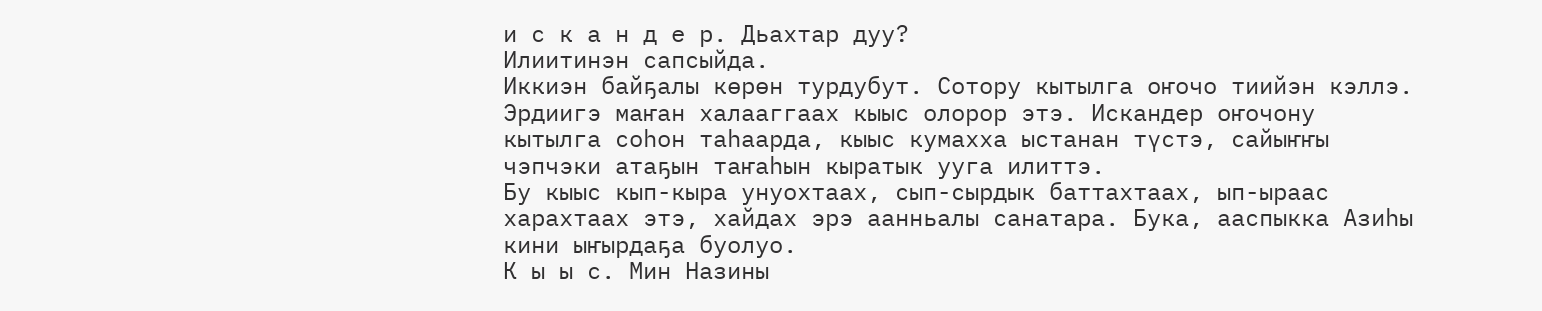и с к а н д е р. Дьахтар дуу?
Илиитинэн сапсыйда.
Иккиэн байҕалы көрөн турдубут. Сотору кытылга оҥочо тиийэн кэллэ.
Эрдиигэ маҥан халааггаах кыыс олорор этэ. Искандер оҥочону
кытылга соһон таһаарда, кыыс кумахха ыстанан түстэ, сайыҥҥы
чэпчэки атаҕын таҥаһын кыратык ууга илиттэ.
Бу кыыс кып-кыра унуохтаах, сып-сырдык баттахтаах, ып-ыраас
харахтаах этэ, хайдах эрэ аанньалы санатара. Бука, ааспыкка Азиһы
кини ыҥырдаҕа буолуо.
К ы ы с. Мин Назины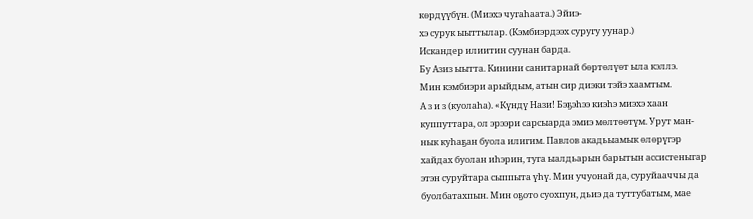көрдүүбүн. (Миэхэ чугаһаата.) Эйиэ-
хэ сурук ыыттылар. (Кэмбиэрдээх суругу уунар.)
Искандер илиитин суунан барда.
Бу Азиз ыытта. Кинини санитарнай бөртөлүөт ыла кэллэ.
Мин кэмбиэри арыйдым, атын сир диэки тэйэ хаамтым.
А з и з (куолаһа). «Күндү Нази! Бэҕэһээ киэһэ миэхэ хаан
куппуттара, ол эрээри сарсыарда эмиэ мөлтөөтүм. Урут ман-
нык куһаҕан буола илигим. Павлов акадьыамык өлөрүгэр
хайдах буолан иһэрин, туга ыалдьарын барытын ассистеныгар
этэн суруйтара сыппыта үһү. Мин учуонай да, суруйааччы да
буолбатахпын. Мин оҕото суохпун, дьиэ да туттубатым, мае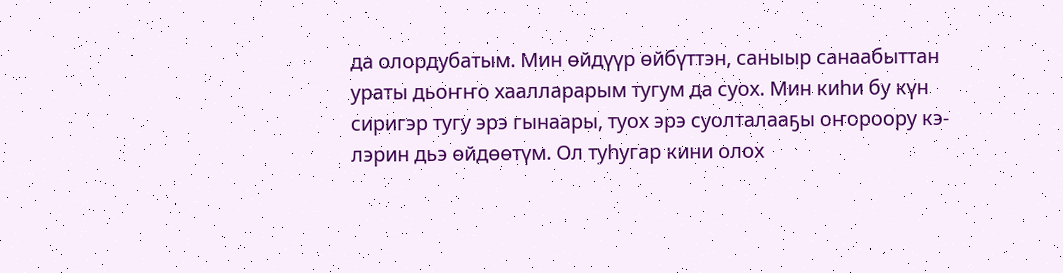да олордубатым. Мин өйдүүр өйбүттэн, саныыр санаабыттан
ураты дьоҥҥо хаалларарым тугум да суох. Мин киһи бу күн
сиригэр тугу эрэ гынаары, туох эрэ суолталааҕы оҥороору кэ-
лэрин дьэ өйдөөтүм. Ол туһугар кини олох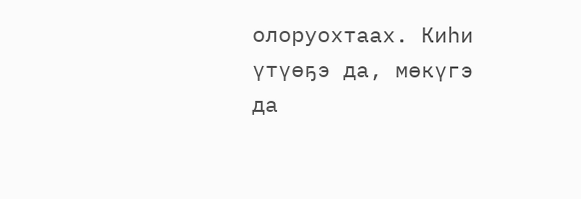олоруохтаах. Киһи
үтүөҕэ да, мөкүгэ да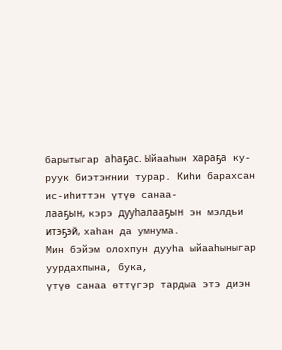барытыгар аһаҕас. Ыйааһын хараҕа ку-
руук биэтэҥнии турар. Киһи барахсан ис-иһиттэн үтүө санаа-
лааҕын, кэрэ дууһалааҕын эн мэлдьи итэҕэй, хаһан да умнума.
Мин бэйэм олохпун дууһа ыйааһыныгар уурдахпына, бука,
үтүө санаа өттүгэр тардыа этэ диэн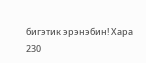бигэтик эрэнэбин! Хара
230